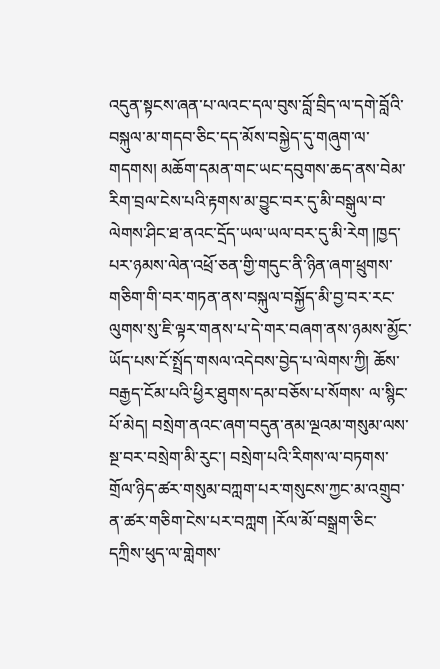འདུན་སྟངས་ཞན་པ་ལའང་དལ་བུས་བློ་བྲིད་ལ་དགེ་བློའི་བསྐུལ་མ་གདབ་ཅིང་དད་མོས་བསྐྱེད་དུ་གཞུག་ལ་གདགས། མཆོག་དམན་གང་ཡང་དབུགས་ཆད་ནས་བེམ་རིག་བྲལ་ངེས་པའི་རྟགས་མ་བྱུང་བར་དུ་མི་བསྒུལ་བ་ལེགས་ཤིང་ཐ་ནའང་དྲོད་ཡལ་ཡལ་བར་དུ་མི་རེག །ཁྱད་པར་ཉམས་ལེན་འཕྲོ་ཅན་གྱི་གདུང་ནི་ཉིན་ཞག་ཕྲུགས་གཅིག་གི་བར་གཏན་ནས་བསྐུལ་བསྐྱོད་མི་བྱ་བར་རང་ལུགས་སུ་ཇི་ལྟར་གནས་པ་དེ་གར་བཞག་ནས་ཉམས་མྱོང་ཡོད་པས་ངོ་སྤྲོད་གསལ་འདེབས་བྱེད་པ་ལེགས་ཀྱི། ཆོས་བརྒྱད་ངོམ་པའི་ཕྱིར་ཐུགས་དམ་བཅོས་པ་སོགས་ ལ་སྙིང་པོ་མེད། བསྲེག་ནའང་ཞག་བདུན་ནམ་ལྔའམ་གསུམ་ལས་སྔ་བར་བསྲེག་མི་རུང་། བསྲེག་པའི་རིགས་ལ་བཏགས་གྲོལ་ཉིད་ཚར་གསུམ་བཀླག་པར་གསུངས་ཀྱང་མ་འགྲུབ་ན་ཚར་གཅིག་ངེས་པར་བཀླག །རོལ་མོ་བསྒྲག་ཅིང་དཀྲིས་ཕུད་ལ་གླེགས་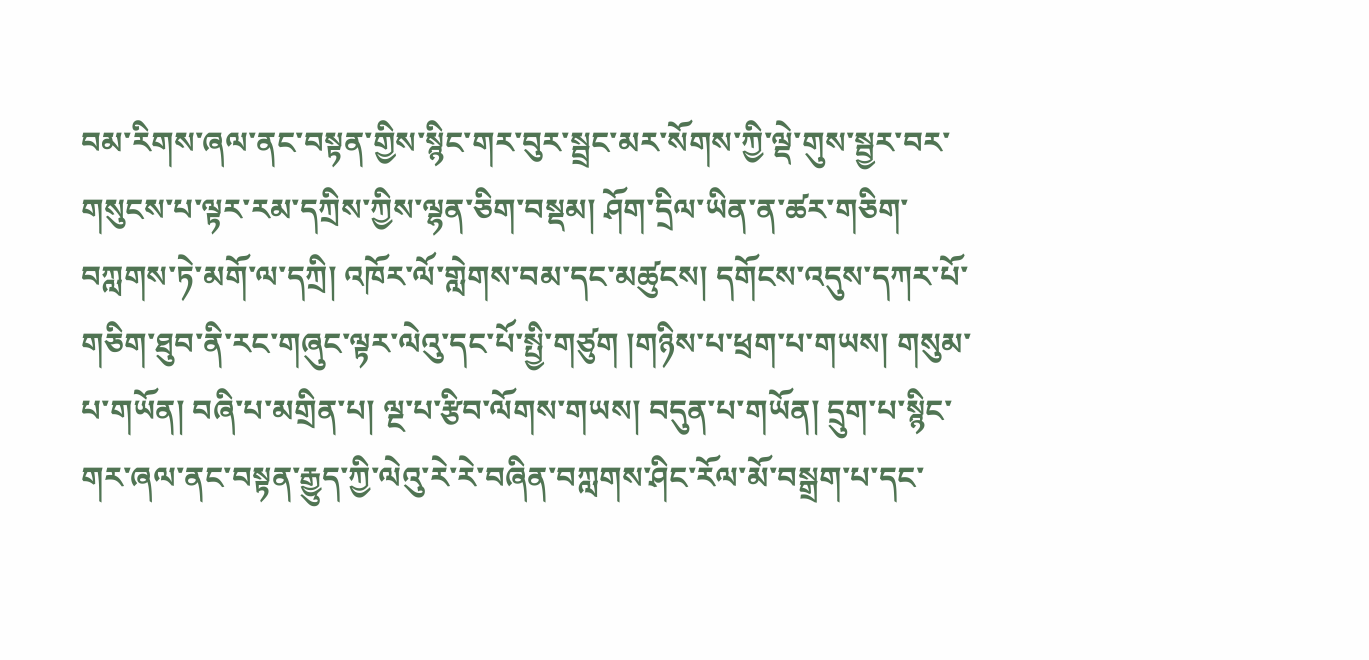བམ་རིགས་ཞལ་ནང་བསྟན་གྱིས་སྙིང་གར་བུར་སྦྲང་མར་སོགས་ཀྱི་ལྡེ་གུས་སྦྱར་བར་གསུངས་པ་ལྟར་རམ་དཀྲིས་ཀྱིས་ལྷན་ཅིག་བསྡམ། ཤོག་དྲིལ་ཡིན་ན་ཚར་གཅིག་བཀླགས་ཏེ་མགོ་ལ་དཀྲི། འཁོར་ལོ་གླེགས་བམ་དང་མཚུངས། དགོངས་འདུས་དཀར་པོ་གཅིག་ཐུབ་ནི་རང་གཞུང་ལྟར་ལེའུ་དང་པོ་སྤྱི་གཙུག །གཉིས་པ་ཕྲག་པ་གཡས། གསུམ་པ་གཡོན། བཞི་པ་མགྲིན་པ། ལྔ་པ་རྩིབ་ལོགས་གཡས། བདུན་པ་གཡོན། དྲུག་པ་སྙིང་གར་ཞལ་ནང་བསྟན་རྒྱུད་ཀྱི་ལེའུ་རེ་རེ་བཞིན་བཀླགས་ཤིང་རོལ་མོ་བསྒྲག་པ་དང་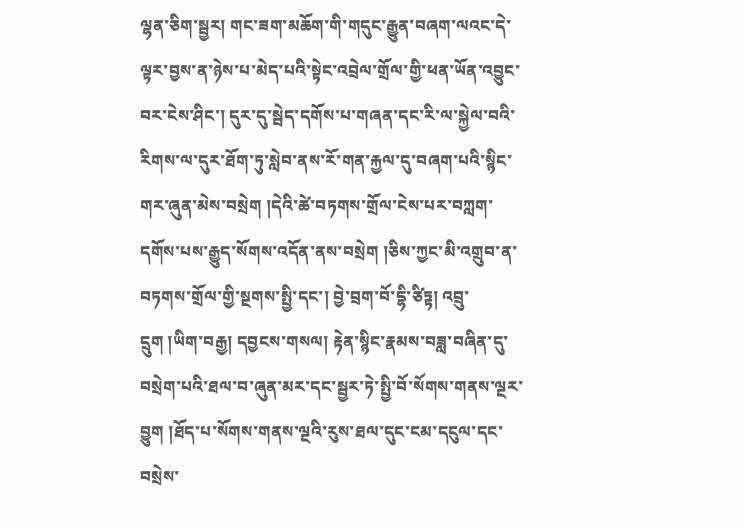ལྷན་ཅིག་སྦྱར། གང་ཟག་མཆོག་གི་གདུང་རྒྱུན་བཞག་ལའང་དེ་ལྟར་བྱས་ན་ཉེས་པ་མེད་པའི་སྟེང་འབྲེལ་གྲོལ་གྱི་ཕན་ཡོན་འབྱུང་བར་ངེས་ཤིང་། དུར་དུ་སྦེད་དགོས་པ་གཞན་དང་རི་ལ་སྐྱེལ་བའི་རིགས་ལ་དུར་ཐོག་ཏུ་སླེབ་ནས་རོ་གན་རྐྱལ་དུ་བཞག་པའི་སྙིང་གར་ཞུན་མེས་བསྲེག །དེའི་ཚེ་བཏགས་གྲོལ་ངེས་པར་བཀླག་དགོས་པས་རྒྱུད་སོགས་འདོན་ནས་བསྲེག །ཅིས་ཀྱང་མི་འགྲུབ་ན་བཏགས་གྲོལ་གྱི་སྔགས་སྤྱི་དང་། བྱེ་བྲག་བོ་དྷི་ཙིཏྟ། འབྲུ་དྲུག །ཡིག་བརྒྱ། དབྱངས་གསལ། རྟེན་སྙིང་རྣམས་བཟླ་བཞིན་དུ་བསྲེག་པའི་ཐལ་བ་ཞུན་མར་དང་སྦྱར་ཏེ་སྤྱི་བོ་སོགས་གནས་ལྔར་བྱུག །ཐོད་པ་སོགས་གནས་ལྔའི་རུས་ཐལ་དུང་ངམ་དངུལ་དང་བསྲེས་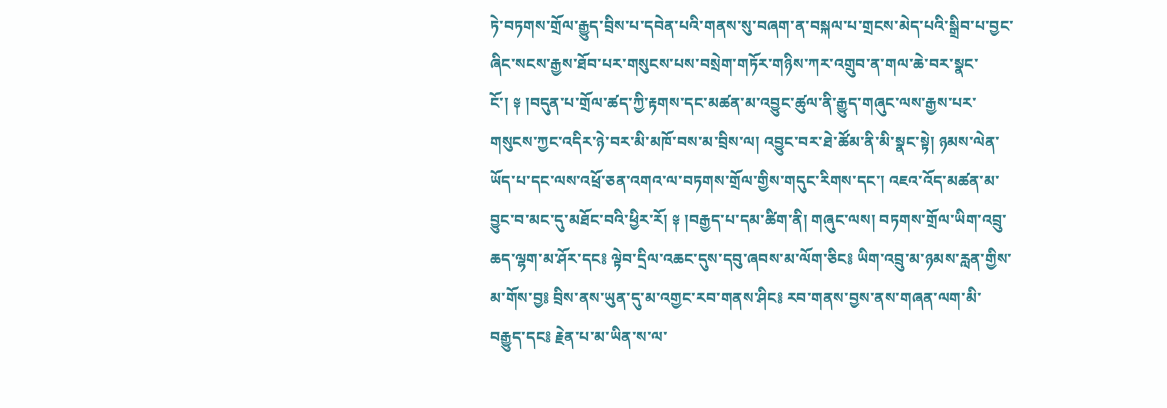ཏེ་བཏགས་གྲོལ་རྒྱུད་བྲིས་པ་དབེན་པའི་གནས་སུ་བཞག་ན་བསྐལ་པ་གྲངས་མེད་པའི་སྒྲིབ་པ་བྱང་ཞིང་སངས་རྒྱས་ཐོབ་པར་གསུངས་པས་བསྲེག་གཏོར་གཉིས་ཀར་འགྲུབ་ན་གལ་ཆེ་བར་སྣང་ངོ་། ༈ །བདུན་པ་གྲོལ་ཚད་ཀྱི་རྟགས་དང་མཚན་མ་འབྱུང་ཚུལ་ནི་རྒྱུད་གཞུང་ལས་རྒྱས་པར་གསུངས་ཀྱང་འདིར་ཉེ་བར་མི་མཁོ་བས་མ་བྲིས་ལ། འབྱུང་བར་ཐེ་ཚོམ་ནི་མི་སྣང་སྟེ། ཉམས་ལེན་ཡོད་པ་དང་ལས་འཕྲོ་ཅན་འགའ་ལ་བཏགས་གྲོལ་གྱིས་གདུང་རིགས་དང་། འཇའ་འོད་མཚན་མ་བྱུང་བ་མང་དུ་མཐོང་བའི་ཕྱིར་རོ། ༈ །བརྒྱད་པ་དམ་ཚིག་ནི། གཞུང་ལས། བཏགས་གྲོལ་ཡིག་འབྲུ་ཆད་ལྷག་མ་ཤོར་དང༔ ལྟེབ་དྲིལ་འཆང་དུས་དབུ་ཞབས་མ་ལོག་ཅིང༔ ཡིག་འབྲུ་མ་ཉམས་རླན་གྱིས་མ་གོས་བྱ༔ བྲིས་ནས་ཡུན་དུ་མ་འགྱང་རབ་གནས་ཤིང༔ རབ་གནས་བྱས་ནས་གཞན་ལག་མི་བརྒྱུད་དང༔ རྗེན་པ་མ་ཡིན་ས་ལ་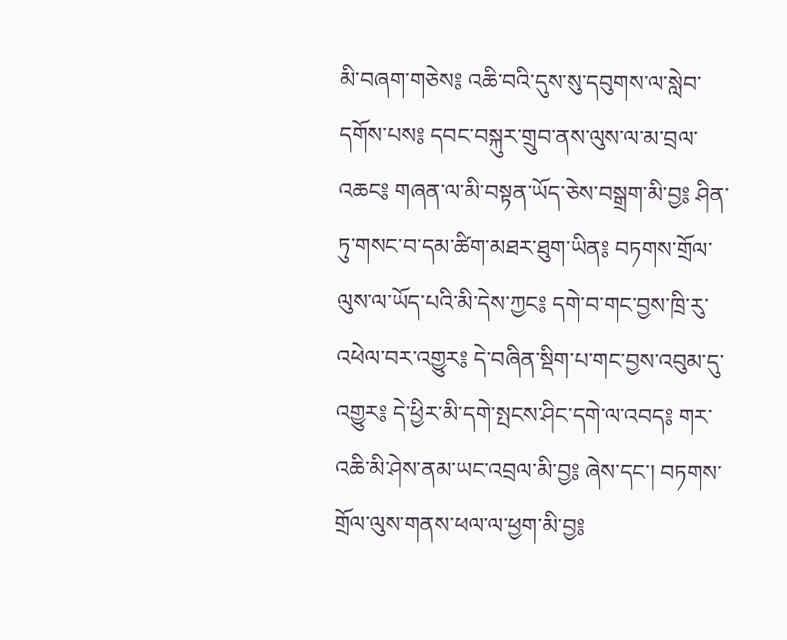མི་བཞག་གཅེས༔ འཆི་བའི་དུས་སུ་དབུགས་ལ་སླེབ་དགོས་པས༔ དབང་བསྐུར་གྲུབ་ནས་ལུས་ལ་མ་བྲལ་འཆང༔ གཞན་ལ་མི་བསྟན་ཡོད་ཅེས་བསྒྲག་མི་བྱ༔ ཤིན་ཏུ་གསང་བ་དམ་ཚིག་མཐར་ཐུག་ཡིན༔ བཏགས་གྲོལ་ལུས་ལ་ཡོད་པའི་མི་དེས་ཀྱང༔ དགེ་བ་གང་བྱས་ཁྲི་རུ་འཕེལ་བར་འགྱུར༔ དེ་བཞིན་སྡིག་པ་གང་བྱས་འབུམ་དུ་འགྱུར༔ དེ་ཕྱིར་མི་དགེ་སྤངས་ཤིང་དགེ་ལ་འབད༔ གར་འཆི་མི་ཤེས་ནམ་ཡང་འབྲལ་མི་བྱ༔ ཞེས་དང་། བཏགས་གྲོལ་ལུས་གནས་ཕལ་ལ་ཕྱག་མི་བྱ༔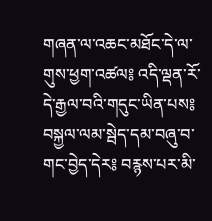གཞན་ལ་འཆང་མཐོང་དེ་ལ་གུས་ཕྱག་འཚལ༔ འདི་ལྡན་རོ་དེ་རྒྱལ་བའི་གདུང་ཡིན་པས༔ བསྐྱལ་ལམ་སྦེད་དམ་བཞུ་བ་གང་བྱེད་དེར༔ བརྙས་པར་མི་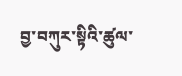བྱ་བཀུར་སྟིའི་ཚུལ་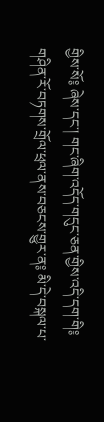གྱིས་སོ༔ ཞེས་དང་། གང་ཞིག་འདོད་གདུང་ཅན་གྱིས་འདི་དག་གི༔ གཤིན་རོ་བཏགས་གྲོལ་ཕྲལ་ནས་བཅངས་གྱུར་ན༔ མི་དེ་བསྐལ་པ་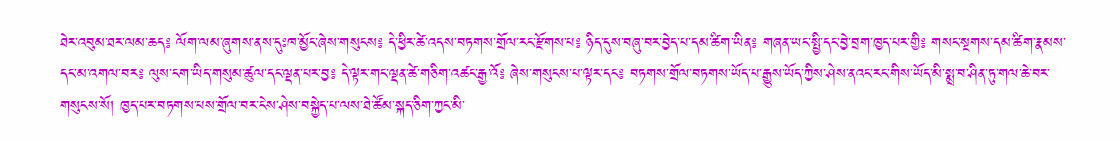ཐེར་འབུམ་ཐར་ལམ་ཆད༔ ལོག་ལམ་ཞུགས་ནས་དུཿཁ་མྱོང་ཞེས་གསུངས༔ དེ་ཕྱིར་ཚེ་འདས་བཏགས་གྲོལ་རང་རྫོགས་པ༔ ཉིད་དུས་བཞུ་བར་བྱེད་པ་དམ་ཚིག་ཡིན༔ གཞན་ཡང་སྤྱི་དང་བྱེ་བྲག་ཁྱད་པར་གྱི༔ གསང་སྔགས་དམ་ཚིག་རྣམས་དང་མ་འགལ་བར༔ ལུས་ངག་ཡིད་གསུམ་ཚུལ་དང་ལྡན་པར་བྱ༔ དེ་ལྟར་གང་ལྡན་ཚེ་གཅིག་འཚང་རྒྱ་འོ༔ ཞེས་གསུངས་པ་ལྟར་དང༔ བཏགས་གྲོལ་བཏགས་ཡོད་པ་རྒྱུས་ཡོད་ཀྱིས་ཤེས་ནའང་རང་གིས་ཡོད་མི་སྨྲ་བ་ཤིན་ཏུ་གལ་ཆེ་བར་གསུངས་སོ། ཁྱད་པར་བཏགས་པས་གྲོལ་བར་ངེས་ཤེས་བསྐྱེད་པ་ལས་ཐེ་ཚོམ་སྐད་ཅིག་ཀྱང་མི་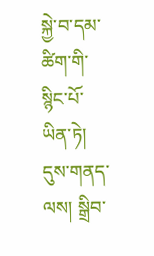སྐྱེ་བ་དམ་ཚིག་གི་སྙིང་པོ་ཡིན་ཏེ། དུས་གནད་ལས། སྒྲིབ་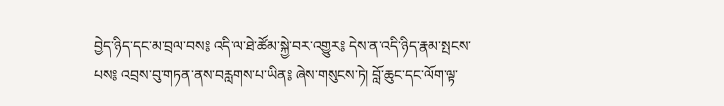བྱེད་ཉིད་དང་མ་བྲལ་བས༔ འདི་ལ་ཐེ་ཚོམ་སྐྱེ་བར་འགྱུར༔ དེས་ན་འདི་ཉིད་རྣམ་སྤངས་པས༔ འབྲས་བུ་གཏན་ནས་བརླགས་པ་ཡིན༔ ཞེས་གསུངས་ཏེ། བློ་ཆུང་དང་ལོག་ལྟ་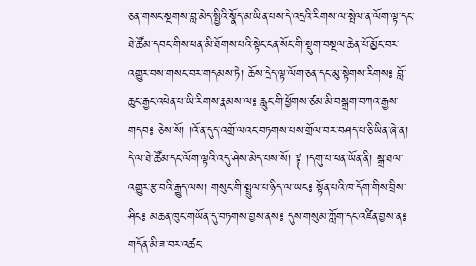ཅན་གསང་སྔགས་བླ་མེད་སྤྱིའི་སྣོད་མ་ཡིན་པས་དེ་འདྲའི་རིགས་ལ་སྤེལ་ན་ལོག་ལྟ་དང་ཐེ་ཚོམ་དབང་གིས་ཕན་མི་ཐོགས་པའི་སྟེང་ངན་སོང་གི་སྡུག་བསྔལ་ཆེན་པོ་མྱོང་བར་འགྱུར་བས་གསང་བར་གདམས་ཏེ། ཆོས་དྲེད་ལྟ་ལོག་ཅན་དང་མུ་སྟེགས་རིགས༔ བློ་ཆུང་རྒྱང་འཕེན་པ་ཡི་རིགས་རྣམས་ལ༔ རླུང་གི་ཕྱོགས་ཙམ་མི་བསྒྲག་བཀའ་རྒྱས་གདབ༔ ཅེས་སོ། །འོ་ན་དུད་འགྲོ་ལའང་བཏགས་པས་གྲོལ་བར་བཤད་པ་ཅི་ཡིན་ཞེ་ན། དེ་ལ་ཐེ་ཚོམ་དང་ལོག་ལྟའི་འདུ་ཤེས་མེད་པས་སོ། ༈ །དགུ་པ་ཕན་ཡོན་ནི། སྒྲ་ཐལ་འགྱུར་རྩ་བའི་རྒྱུད་ལས། གསུང་གི་སྤྲུལ་པ་ཉིད་ལ་ཡང༔ སྟོན་པའི་ཁ་དོག་གིས་བྲིས་ཤིང༔ མཆན་ཁུང་གཡོན་དུ་བཏགས་བྱས་ནས༔ དུས་གསུམ་ཀློག་དང་འཛིན་བྱས་ན༔ གདོན་མི་ཟ་བར་འཚང་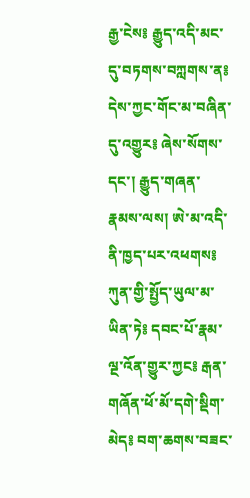རྒྱ་ངེས༔ རྒྱུད་འདི་མང་དུ་བཏགས་བཀླགས་ན༔ དེས་ཀྱང་གོང་མ་བཞིན་དུ་འགྱུར༔ ཞེས་སོགས་དང་། རྒྱུད་གཞན་རྣམས་ལས། ཨེ་མ་འདི་ནི་ཁྱད་པར་འཕགས༔ ཀུན་གྱི་སྤྱོད་ཡུལ་མ་ཡིན་ཏེ༔ དབང་པོ་རྣམ་ལྔ་འོན་གྱུར་ཀྱང༔ རྒན་གཞོན་ཕོ་མོ་དགེ་སྡིག་མེད༔ བག་ཆགས་བཟང་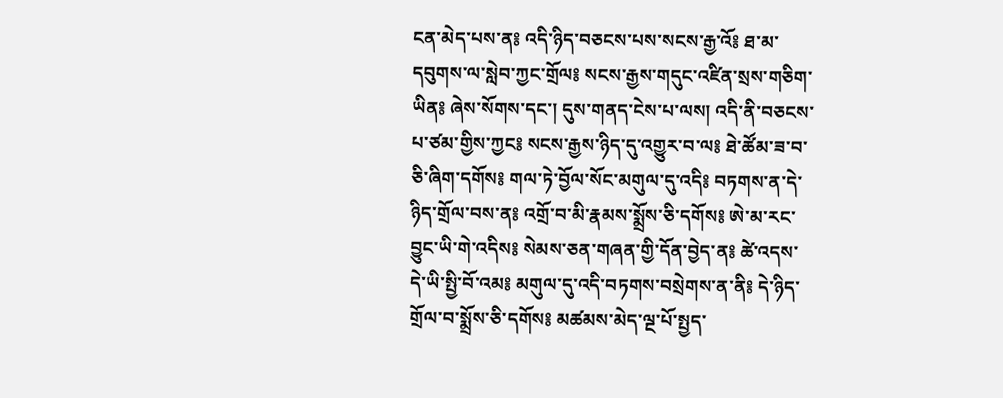ངན་མེད་པས་ན༔ འདི་ཉིད་བཅངས་པས་སངས་རྒྱ་འོ༔ ཐ་མ་དབུགས་ལ་སླེབ་ཀྱང་གྲོལ༔ སངས་རྒྱས་གདུང་འཛིན་སྲས་གཅིག་ཡིན༔ ཞེས་སོགས་དང་། དུས་གནད་ངེས་པ་ལས། འདི་ནི་བཅངས་པ་ཙམ་གྱིས་ཀྱང༔ སངས་རྒྱས་ཉིད་དུ་འགྱུར་བ་ལ༔ ཐེ་ཚོམ་ཟ་བ་ཅི་ཞིག་དགོས༔ གལ་ཏེ་བྱོལ་སོང་མགུལ་དུ་འདི༔ བཏགས་ན་དེ་ཉིད་གྲོལ་བས་ན༔ འགྲོ་བ་མི་རྣམས་སྨྲོས་ཅི་དགོས༔ ཨེ་མ་རང་བྱུང་ཡི་གེ་འདིས༔ སེམས་ཅན་གཞན་གྱི་དོན་བྱེད་ན༔ ཚེ་འདས་དེ་ཡི་སྤྱི་བོ་འམ༔ མགུལ་དུ་འདི་བཏགས་བསྲེགས་ན་ནི༔ དེ་ཉིད་གྲོལ་བ་སྨྲོས་ཅི་དགོས༔ མཚམས་མེད་ལྔ་པོ་སྤྱད་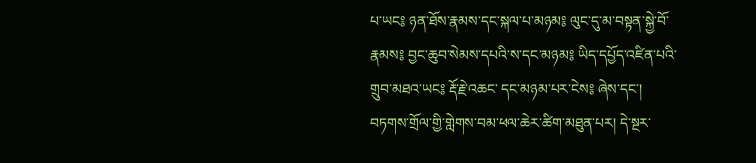པ་ཡང༔ ཉན་ཐོས་རྣམས་དང་སྐལ་པ་མཉམ༔ ལུང་དུ་མ་བསྟན་སྐྱེ་བོ་རྣམས༔ བྱང་ཆུབ་སེམས་དཔའི་ས་དང་མཉམ༔ ཡིད་དཔྱོད་འཛིན་པའི་གྲུབ་མཐའ་ཡང༔ རྡོ་རྗེ་འཆང་ དང་མཉམ་པར་ངེས༔ ཞེས་དང་། བཏགས་གྲོལ་གྱི་གླེགས་བམ་ཕལ་ཆེར་ཚིག་མཐུན་པར། དེ་སྔར་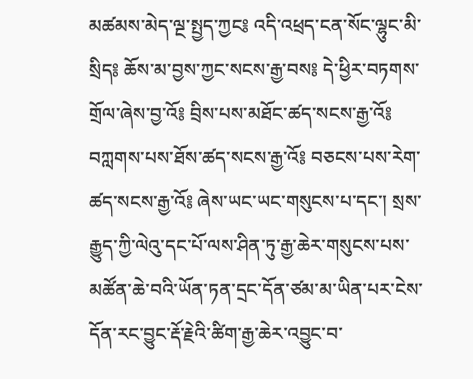མཚམས་མེད་ལྔ་སྤྱད་ཀྱང༔ འདི་འཕྲད་ངན་སོང་ལྷུང་མི་སྲིད༔ ཆོས་མ་བྱས་ཀྱང་སངས་རྒྱ་བས༔ དེ་ཕྱིར་བཏགས་གྲོལ་ཞེས་བྱ་འོ༔ བྲིས་པས་མཐོང་ཚད་སངས་རྒྱ་འོ༔ བཀླགས་པས་ཐོས་ཚད་སངས་རྒྱ་འོ༔ བཅངས་པས་རེག་ཚད་སངས་རྒྱ་འོ༔ ཞེས་ཡང་ཡང་གསུངས་པ་དང་། སྲས་རྒྱུད་ཀྱི་ལེའུ་དང་པོ་ལས་ཤིན་ཏུ་རྒྱ་ཆེར་གསུངས་པས་མཚོན་ཆེ་བའི་ཡོན་ཏན་དྲང་དོན་ཙམ་མ་ཡིན་པར་ངེས་དོན་རང་བྱུང་རྡོ་རྗེའི་ཚིག་རྒྱ་ཆེར་འབྱུང་བ་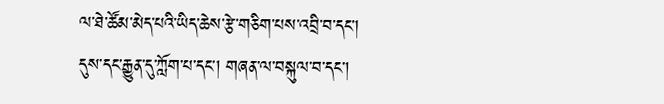ལ་ཐེ་ཚོམ་མེད་པའི་ཡིད་ཆེས་རྩེ་གཅིག་པས་འབྲི་བ་དང་། དུས་དང་རྒྱུན་དུ་ཀློག་པ་དང་། གཞན་ལ་བསྐུལ་བ་དང་།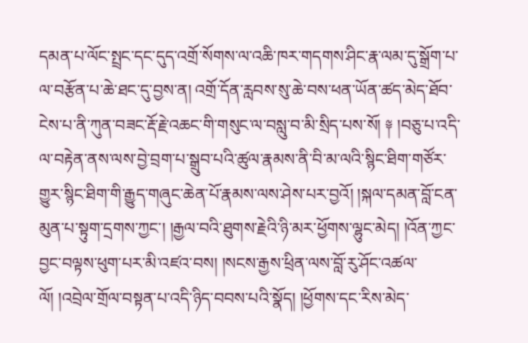དམན་པ་ལོང་སྤྲང་དང་དུད་འགྲོ་སོགས་ལ་འཆི་ཁར་གདགས་ཤིང་རྣ་ལམ་དུ་སྒྲོག་པ་ལ་བརྩོན་པ་ཆེ་ཐང་དུ་བྱས་ན། འགྲོ་དོན་རླབས་སུ་ཆེ་བས་ཕན་ཡོན་ཚད་མེད་ཐོབ་ངེས་པ་ནི་ཀུན་བཟང་རྡོ་རྗེ་འཆང་གི་གསུང་ལ་བསླུ་བ་མི་སྲིད་པས་སོ། ༈ །བཅུ་པ་འདི་ལ་བརྟེན་ནས་ལས་བྱེ་བྲག་པ་སྒྲུབ་པའི་ཚུལ་རྣམས་ནི་བི་མ་ལའི་སྙིང་ཐིག་གཙོར་གྱུར་སྙིང་ཐིག་གི་རྒྱུད་གཞུང་ཆེན་པོ་རྣམས་ལས་ཤེས་པར་བྱའོ། །སྐལ་དམན་བློ་ངན་མུན་པ་སྟུག་དྲགས་ཀྱང་། །རྒྱལ་བའི་ཐུགས་རྗེའི་ཉི་མར་ཕྱོགས་ལྷུང་མེད། །འོན་ཀྱང་བྱང་བལྟས་ཕུག་པར་མི་འཛའ་བས། །སངས་རྒྱས་ཕྲིན་ལས་བློ་རུ་ཤོང་འཚལ་ལོ། །འབྲེལ་གྲོལ་བསྟན་པ་འདི་ཉིད་བབས་པའི་སྣོད། །ཕྱོགས་དང་རིས་མེད་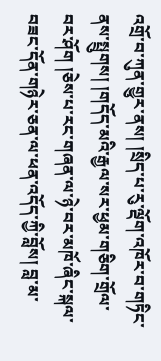འགྲོ་བ་ཀུན་གྱུར་ནས། །སྲིད་པ་རུ་ལྡོག་འཁོར་བ་གཏིང་ནས་སྤྲུགས། །གདོད་མའི་རྒྱལ་སར་ཕྱམ་གཅིག་གྲོལ་བར་ཤོག །ཅེས་པ་རང་གཞན་ལ་ཉེ་བར་མཁོ་ཞིང་སྐལ་བཟང་དོན་གཉེར་ཅན་ལ་ཕན་འདོད་ཀྱི་བློས། བླ་མ་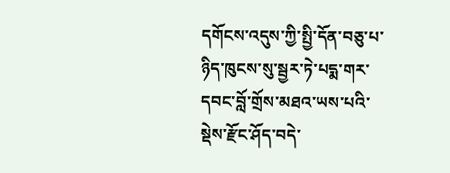དགོངས་འདུས་ཀྱི་སྤྱི་དོན་བཅུ་པ་ཉིད་ཁུངས་སུ་སྦྱར་ཏེ་པདྨ་གར་དབང་བློ་གྲོས་མཐའ་ཡས་པའི་སྡེས་རྫོང་ཤོད་བདེ་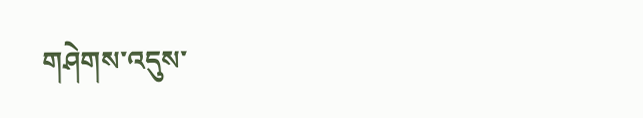གཤེགས་འདུས་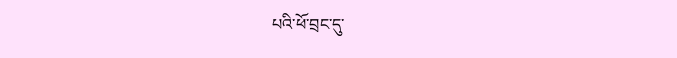པའི་ཕོ་བྲང་དུ་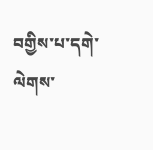བགྱིས་པ་དགེ་ལེགས་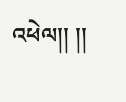འཕེལ།། །།